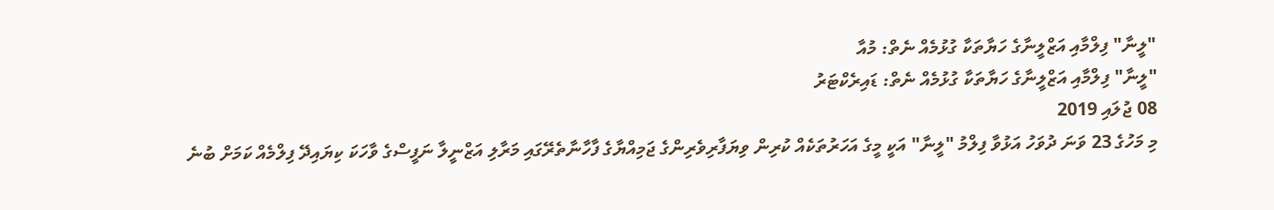"ލީނާ" ފިލްމާއި އަޒްލީނާގެ ހަޔާތަކާ ގުޅުމެއް ނެތް: މުއާ
"ލީނާ" ފިލްމާއި އަޒްލީނާގެ ހަޔާތަކާ ގުޅުމެއް ނެތް: ޑައިރެކްޓަރު
08 ޖުލައި 2019
މި މަހުގެ 23 ވަނަ ދުވަހު އަޅުވާ ފިލްމު "ލީނާ" އަކީ މީގެ އަހަރުތަކެއް ކުރިން ވިޔަފާރިވެރިންގެ ޖަމިއްޔާގެ ފާހާނާތެރޭގައި މަރާލި އަޒްނީލާ ނަފީސްގެ ވާހަކަ ކިޔައިދޭ ފިލްމެއް ކަމަށް ބުނެ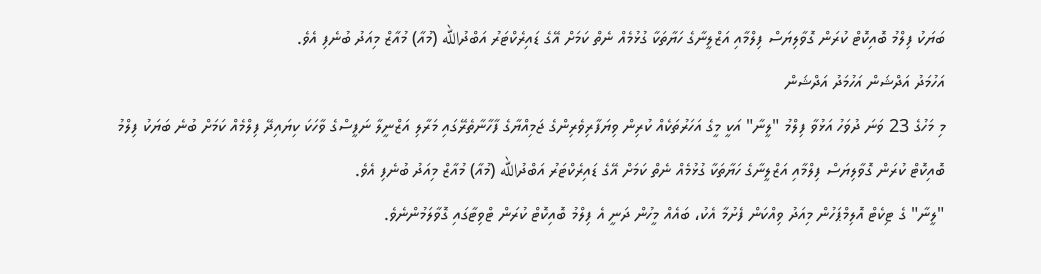ބަޔަކު ފިލްމު ބޮއިކޮޓް ކުރަން ގޮވާލިޔަސް ފިލްމާއި އަޒްލީނާގެ ހަޔާތަކާ ގުޅުމެއް ނެތް ކަމަށް އޭގެ ޑައިރެކްޓަރު އަބްދުالله (މުއާ) މުއާޒް މިއަދު ބުނެފި އެވެ.
އަހުމަދު އަދްޝަން އަހުމަދު އަދްޝަން
މި މަހުގެ 23 ވަނަ ދުވަހު އަޅުވާ ފިލްމު "ލީނާ" އަކީ މީގެ އަހަރުތަކެއް ކުރިން ވިޔަފާރިވެރިންގެ ޖަމިއްޔާގެ ފާހާނާތެރޭގައި މަރާލި އަޒްނީލާ ނަފީސްގެ ވާހަކަ ކިޔައިދޭ ފިލްމެއް ކަމަށް ބުނެ ބަޔަކު ފިލްމު ބޮއިކޮޓް ކުރަން ގޮވާލިޔަސް ފިލްމާއި އަޒްލީނާގެ ހަޔާތަކާ ގުޅުމެއް ނެތް ކަމަށް އޭގެ ޑައިރެކްޓަރު އަބްދުالله (މުއާ) މުއާޒް މިއަދު ބުނެފި އެވެ.
"ލީނާ" ގެ ޓިކެޓް އޮލިމްޕަހުން މިއަދު ވިއްކަން ފެށުމާ އެކު، ބައެއް މީހުން ދަނީ އެ ފިލްމު ބޮއިކޮޓް ކުރަން ޓްވިޓާގައި ގޮވާލަމުންނެވެ.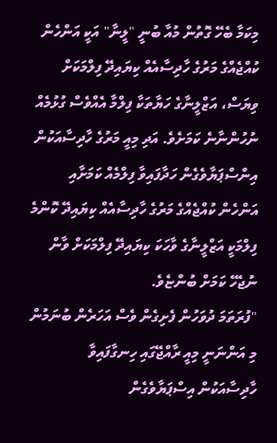މިކަމާ ބެހޭ ގޮތުން މުއާ ބުނީ "ލީނާ" އަކީ އަންހެން ކުއްޖެއްގެ މަރުގެ ހާދިސާއެއް ކިޔައިދޭ ފިލްމަކަށް ވިޔަސް، އަޒްލީނާގެ ހަޔާތަކާ ފިލްމާ އެއްވެސް ގުޅުމެއް ނުހުންނާނެ ކަމަށެވެ. އަދި މިއީ މަރުގެ ހާދިސާއަކުން އިންސްޕަޔާވެގެން ހަދާފައިވާ ފިލްމެއް ކަމަށާއި އަންހެން ކުއްޖެއްގެ މަރުގެ ހާދިސާއެއް ކިޔައިދޭ ކޮންމެ ފިލްމަކީ އަޒްލީނާގެ ވާހަކަ ކިޔައިދޭ ފިލްމަކަށް ވާން ނުޖެހޭ ކަމަށް ބުންޏެވެ.
"ފުރަތަމަ ދުވަހުން ފެށިގެން ވެސް އަހަރެން ބުނަމުން މި އަންނަނީ މިއީ ރާއްޖޭގައި ހިނގާފައިވާ ހާދިސާއަކުން އިސްޕަޔާވެގެން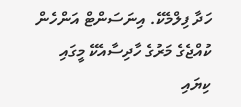ހަދާ ފިލްމެކޭ. އިނަސަންޓް އަންހެން ކުއްޖެގެ މަރުގެ ހާދިސާއެކޭ މީގައި ކިޔައި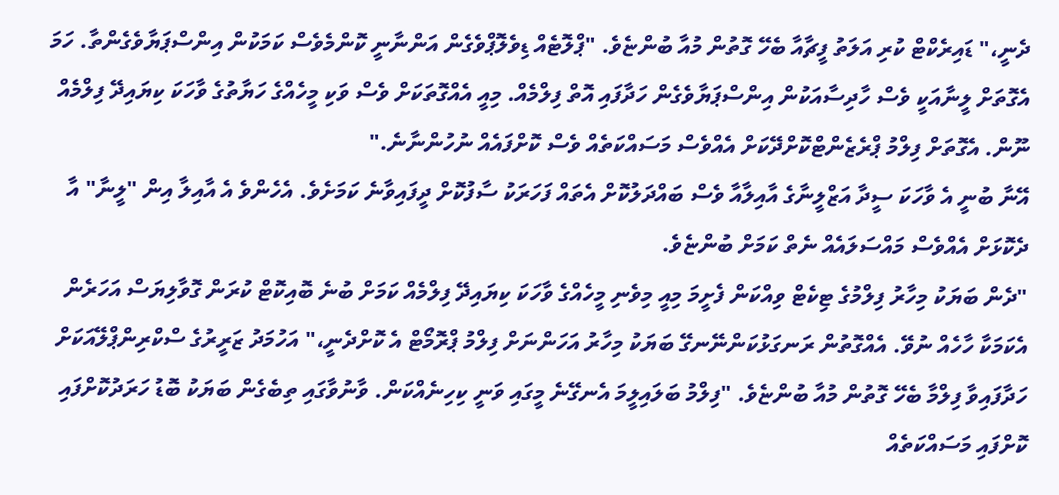ދެނީ،" ޑައިރެކްޓް ކުރި އަލަތު ފީޗާއާ ބެހޭ ގޮތުން މުއާ ބުންޏެވެ. "ޕްލޮޓެއް ޑިވެލޮޕްވެގެން އަންނާނީ ކޮންމެވެސް ކަމަކުން އިންސްޕަޔާވެގެންތާ. ހަމަ އެގޮތަށް ލީނާއަކީ ވެސް ހާދިސާއަކުން އިންސްޕަޔާވެގެން ހަދާފައި އޮތް ފިލްމެއް. މިއީ އެއްގޮތަކަށް ވެސް ވަކި މީހެއްގެ ހަޔާތުގެ ވާހަކަ ކިޔައިދޭ ފިލްމެއް ނޫން. އެގޮތަށް ފިލްމު ޕްރެޒެންޓްކޮށްދޭކަށް އެއްވެސް މަސައްކަތެއް ވެސް ކޮށްފައެއް ނުހުންނާނެ."
އޭނާ ބުނީ އެ ވާހަކަ ސީދާ އަޒްލީނާގެ އާއިލާއާ ވެސް ބައްދަލުކޮށް އެތައް ފަހަރަކު ސާފުކޮށް ދީފައިވާނެ ކަމަށެވެ. އެހެންވެ އެ އާއިލާ އިން "ލީނާ" އާ ދެކޮޅަށް އެއްވެސް މައްސަލައެއް ނެތް ކަމަށް ބުންޏެވެ.
"ދެން ބަޔަކު މިހާރު ފިލްމުގެ ޓިކެޓް ވިއްކަން ފެށީމަ މިއީ މިވެނި މީހެއްގެ ވާހަކަ ކިޔައިދޭ ފިލްމެއް ކަމަށް ބުނެ ބޮއިކޮޓް ކުރަން ގޮވާލިޔަސް އަހަރެން އެކަމަކާ ހާހެއް ނުވޭ. އެއްގޮތުން ރަނގަޅުކަންނޭނގޭ ބަޔަކު މިހާރު އަހަންނަށް ފިލްމު ޕްރޮމޯޓް އެ ކޮށްދެނީ،" އަހުމަދު ޒަރީރުގެ ސްކްރިންޕްލޭއަކަށް ހަދާފައިވާ ފިލްމާ ބެހޭ ގޮތުން މުއާ ބުންޏެވެ. "ފިލްމު ބަލައިލީމަ އެނގޭނެ މީގައި ވަނީ ކިހިނެއްކަން. ވާނުވާގައި ތިބެގެން ބަޔަކު ބޮޑު ހަރަދުކޮށްފައި ކޮށްފައި މަސައްކަތެއް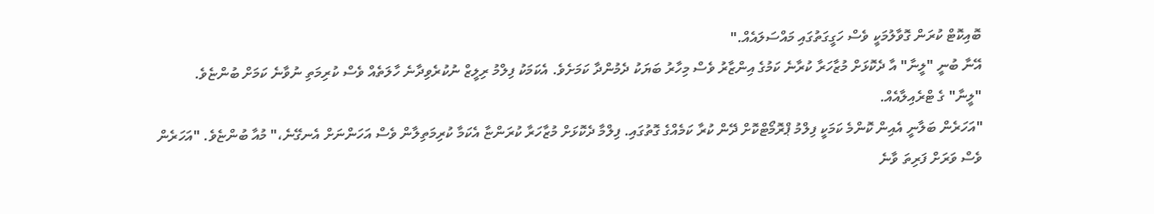ބޮއިކޮޓް ކުރަން ގޮވާލުމަކީ ވެސް ހަގީގަތުގައި މައްސަލައެއް."
އޭނާ ބުނީ "ލީނާ" އާ ދެކޮޅަށް މުޒާހަރާ ކުރާނެ ކަމުގެ އިންޒާރު ވެސް މިހާރު ބަޔަކު ދެމުންދާ ކަމަށެވެ. އެކަމަކު ފިލްމު ރިލީޒް ނުކުރެވިދާނެ ހާލަތެއް ވެސް ކުރިމަތި ނުވާނެ ކަމަށް ބުންޏެވެ.
"ލީނާ" ގެ ޓްރެއިލާއެއް.
"އަހަރެން ބަލާނީ އެއިން ކޮންމެ ކަމަކީ ފިލްމު ޕްރޮމޯޓްކޮށް ދޭން ކުރާ ކަމެއްގެ ގޮތުގައި. ފިލްމާ ދެކޮޅަށް މުޒާހަރާ ކުރަންޏާ އެކަމާ ކުރިމަތިލާން ވެސް އަހަންނަށް އެނގޭނެ،" މުއާ ބުންޏެވެ. "އަހަރެން ވެސް ވަރަށް ފަރިތަ ވާނެ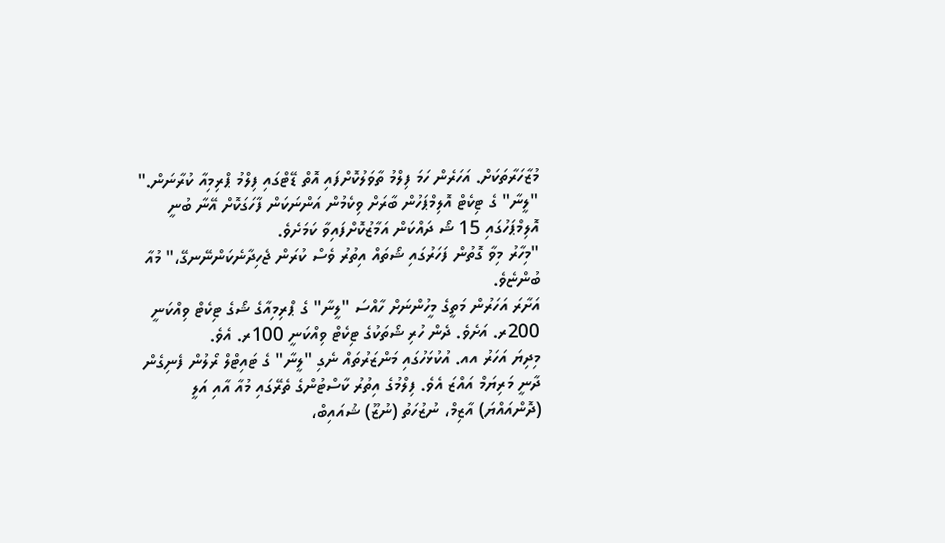މުޒާހަރާތަކަށް. އަހަރެން ހަމަ ފިލްމު ތާވަލުކޮށްފައި އޮތް ޑޭޓްގައި ފިލްމު ޕްރިމިއާ ކުރާނަން."
"ލީނާ" ގެ ޓިކެޓް އޮލިމްޕަހުން ބާރަށް ވިކެމުން އަންނަކަން ފާހަގަކޮށް އޭނާ ބުނީ އޮލިމްޕަހުގައި 15 ޝޯ ދައްކަން އަމާޒުކޮށްފައިވާ ކަމަށެވެ.
"މިހާރު މިވާ ގޮތުން ފަހަރުގައި ޝޯތައް އިތުރު ވެސް ކުރަން ޖެހިދާނެކަންނޭނގޭ،" މުއާ ބުންޏެވެ.
އަށާރަ އަހަރުން މަތީގެ މީހުންނަށް ހާއްސަ "ލީނާ" ގެ ޕްރިމިއާގެ ޝޯގެ ޓިކެޓް ވިއްކަނީ 200ރ. އަށެވެ. ދެން ހުރި ޝޯތަކުގެ ޓިކެޓް ވިއްކަނީ 100ރ. އެވެ.
މިދިޔަ އަހަރު އއ. އުކުޅަހުގައި މަންޒަރުތައް ނެގި "ލީނާ" ގެ ޓައިޓްލް ރޯލުން ފެނިގެން ދާނީ މަރިޔަމް އައްޒަ އެވެ. ފިލްމުގެ އިތުރު ކާސްޓުންގެ ތެރޭގައި މުއާ އާއި އަލީ (ދޮންއައްޔަ) އާޒިމް، ނުޒުހަތު (ނުޒޫ) ޝުއައިބް،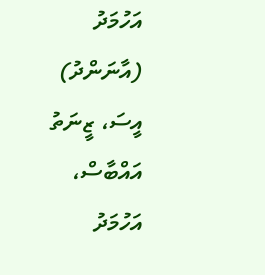އަހުމަދު (އާނަންދު) އީސަ، ޒީނަތު އައްބާސް، އަހުމަދު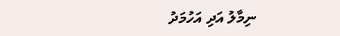ނިމާލު އަދި އަހުމަދު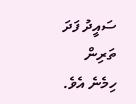ސައީދު ފަދަ ތަރިން ހިމެނެ އެވެ.